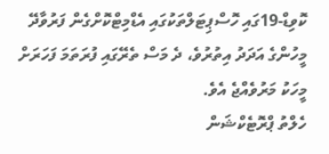ކޮވިޑް-19ގައި ހޮސްޕިޓަލްތަކުގައި އެޑްމިޓްކޮށްގެން ފަރުވާދޭ މީހުންގެ އަދަދު އިތުރުވެ، ދެ މަސް ތެރޭގައި ފުރަތަމަ ފަހަރަށް މީހަކު މަރުވެއްޖެ އެވެ.
ހެލްތު ޕްރޮޓެކްޝަން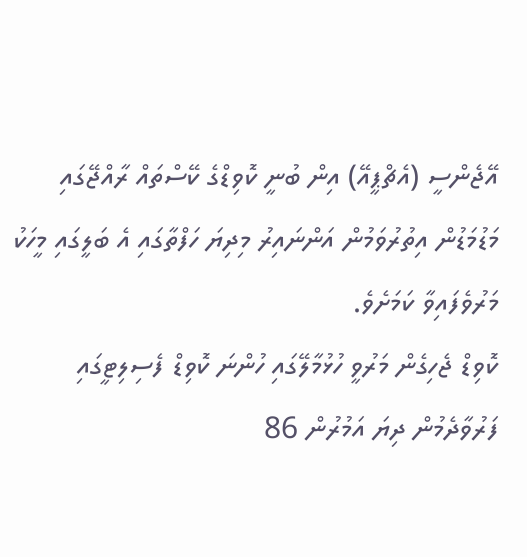އޭޖެންސީ (އެޗްޕީއޭ) އިން ބުނީ ކޮވިޑްގެ ކޭސްތައް ރާއްޖޭގައި މަޑުމަޑުން އިތުރުވަމުން އަންނައިރު މިދިޔަ ހަފްތާގައި އެ ބަލީގައި މީހަކު މަރުވެފައިވާ ކަމަށެވެ.
ކޮވިޑް ޖެހިގެން މަރުވީ ހުޅުމާލޭގައި ހުންނަ ކޮވިޑް ފެސިލިޓީގައި ފަރުވާދެމުން ދިޔަ އަމުރުން 86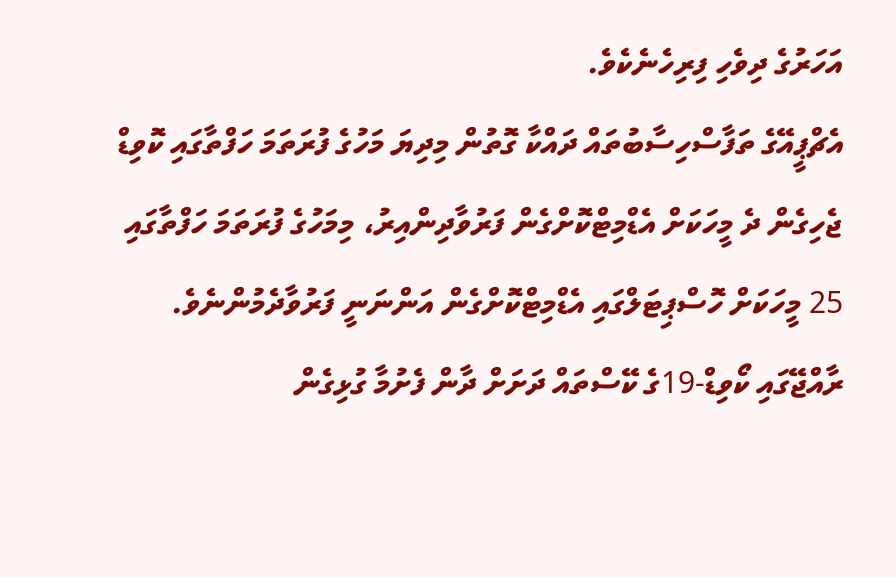އަހަރުގެ ދިވެހި ފިރިހެނެކެވެ.
އެޗްޕީއޭގެ ތަފާސްހިސާބުތައް ދައްކާ ގޮތުން މިދިޔަ މަހުގެ ފުރަތަމަ ހަފްތާގައި ކޮވިޑް ޖެހިގެން ދެ މީހަކަށް އެޑްމިޓްކޮށްގެން ފަރުވާދިންއިރު، މިމަހުގެ ފުރަތަމަ ހަފްތާގައި 25 މީހަކަށް ހޮސްޕިޓަލްގައި އެޑްމިޓްކޮށްގެން އަންނަނީ ފަރުވާދެމުންނެވެ.
ރާއްޖޭގައި ކޯވިޑް-19ގެ ކޭސްތައް ދަށަށް ދާން ފެށުމާ ގުޅިގެން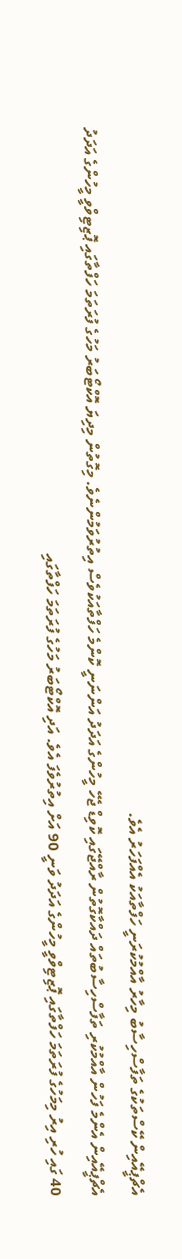އެޗްޕީއޭއިން ކޭސްތަކުގެ ތަފާސްހިސާބު މިހާރު އާއްމުކުރަނީ ހަފްތާއަކު އެއްފަހަރު އެވެ.
އެޗްޕީއޭއިން އެންމެ ފަހުން އާއްމުކުރި ތަފާސްހިސާބުތައް ދައްކާގޮތުން ރާއްޖޭގައި ކޮވިޑް ޖެހޭ މީހުންގެ އަދަދު އަންނަނީ ކޮންމެ ހަފްތާއަކުވެސް އިތުރުވަމުންނެވެ. މިގޮތުން މިދިޔަ އޮކްޓޯބަރު މަހުގެ ފުރަތަމަ ހަފްތާގައި ޕޮޒިޓިވްވީ މީހުންގެ އަދަދު 40 ގައި ހުރި އިރު މިމަހުގެ ފުރަތަމަ ހަފްތާގައި ޕޮޒިޓިވްވީ މީހުންގެ އަދަދު ވަނީ 90 އަށް އިތުރުވެފަ އެވެ. އަދި އޮކްޓޯބަރު މަހުގެ ފުރަތަމަ ހަފްތާގައި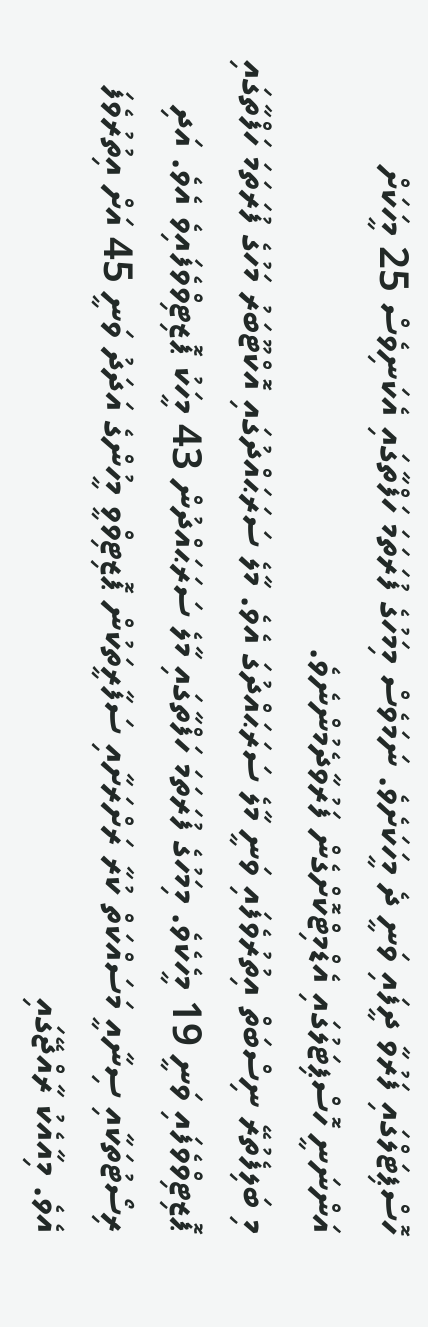ހޮސްޕިޓަލްގައި ފަރުވާ ދީފައި ވަނީ ދެ މީހަކަށެވެ. ނަމަވެސް މިމަހުގެ ފުރަތަމަ ހަފްތާގައި އެކަނިވެސް 25 މީހަކަށް އަންނަނީ ހޮސްޕިޓަލުގައި އެޑްމިޓްކޮށްގެން ފަރުވާދެމުންނެވެ.
މި ބަލިފެތުރޭ ނިސްބަތް އިތުރުވެފައި ވަނީ މާލެ ސަރަޙައްދުގަ އެވެ. މާލެ ސަރަޙައްދުގައި އޮކްޓޫބަރު މަހުގެ ފުރަތަމަ ހަފްތާގައި ޕޮޒިޓިވްވެފައި ވަނީ 19 މީހެކެވެ. މިމަހުގެ ފުރަތަމަ ހަފްތާގައި މާލެ ސަރަޙައްދުން 43 މީހަކު ޕޮޒިޓިވްވެފައިވެ އެވެ. އަދި ރިސޯޓުތަކާއި ސިނާއީ މަސައްކަތް ކުރާ ރަށްރަށާއި ސަފާރީތަކުން ޕޮޒިޓިވްވީ މީހުންގެ އަދަދު ވަނީ 45 އަށް އިތުރުވެފަ އެވެ. މިއާއެކު ރާއްޖޭގައި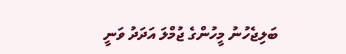ބަލިޖެހުނު މީހުންގެ ޖުމްލަ އަދަދު ވަނީ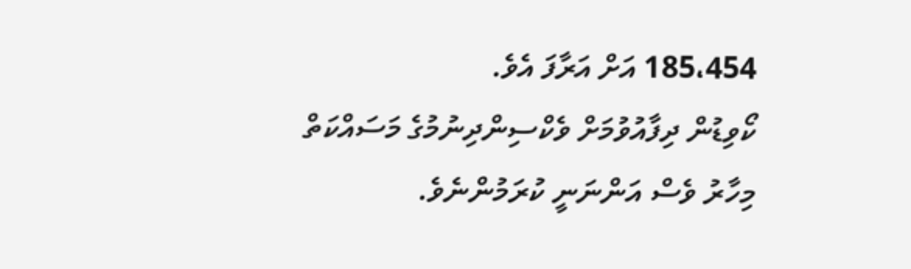185،454 އަށް އަރާފަ އެވެ.
ކޯވިޑުން ދިފާއުވުމަށް ވެކްސިންދިނުމުގެ މަސައްކަތް މިހާރު ވެސް އަންނަނީ ކުރަމުންނެވެ.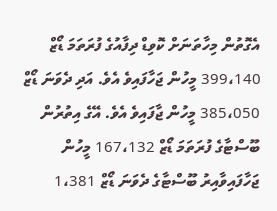އެގޮތުން މިހާތަނަށް ކޮވިޑް ދިފާއުގެ ފުރަތަމަ ޑޯޒް 399،140 މީހުން ޖަހާފައިވެ އެވެ. އަދި ދެވަނަ ޑޯޒް 385،050 މީހުން ޖާފައިވެ އެވެ. އޭގެ އިތުރުން ބޫސްޓާގެ ފުރަތަމަ ޑޯޒް 167،132 މީހުން ޖަހާފައިވާއިރު ބޫސްޓާގެ ދެވަނަ ޑޯޒް 1،381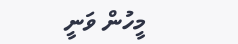މީހުން ވަނީ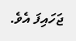ޖަހައިފަ އެވެ.